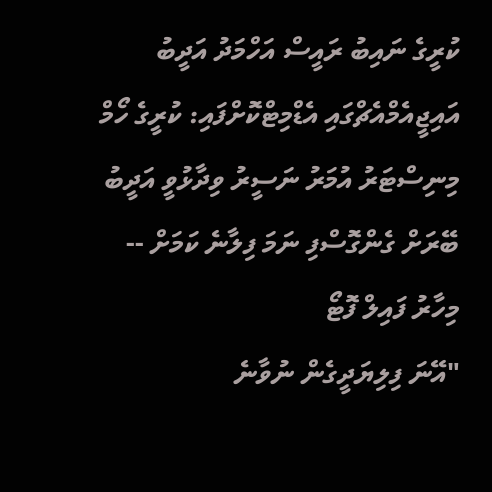ކުރީގެ ނައިބު ރައީސް އަހްމަދު އަދީބު އައިޖީއެމްއެޗްގައި އެޑްމިޓްކޮށްފައި: ކުރީގެ ހޯމް މިނިސްޓަރު އުމަރު ނަސީރު ވިދާޅުވީ އަދީބު ބޭރަށް ގެންގޮސްފި ނަމަ ފިލާނެ ކަމަށް -- މިހާރު ފައިލް ފޮޓޯ
"އޭނަ ފިލިޔަދީގެން ނުވާނެ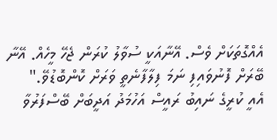އެއްގޮތަކަށް ވެސް. އޭނާއަކީ ސުވާލު ކުރަން ޖެހޭ މީހެއް. އޭނާ ބޭރަށް ފޮނުވައިފި ނަމަ ފިލާފާނެތީ ވަރަށް ކޮންބޮޑުވޭ."
އެއީ ކުރީގެ ނައިބު ރައީސް އަހުމަދު އަދީބަށް ބޭސްފަރުވާ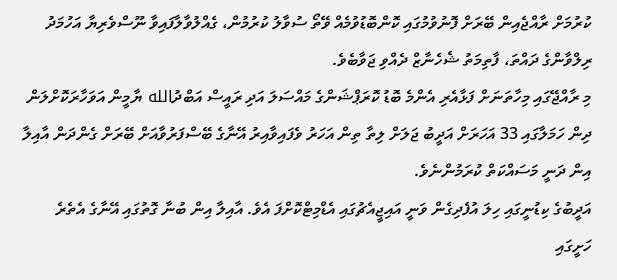ކުރުމަށް ރާއްޖެއިން ބޭރަށް ފޮނުވުމުގައި ކޮންބޮޑުވުމެއް ވޭތޯ ސުވާލު ކުރުމުން، ގެއްލުވާލާފައިވާ ނޫސްވެރިޔާ އަހުމަދު ރިލްވާންގެ ދައްތަ، ފާތިމަތު ޝެހެނާޒް ދެއްވި ޖަވާބެވެ.
މި ރާއްޖޭގައި މިހާތަނަށް ފަޅާއެރި އެންމެ ބޮޑު ކޮރަޕްޝަންގެ މައްސަލަ އަދި ރައީސް އަބްދުالله ޔާމީން އަވަހާރަކޮށްލަން ދިން ހަމަލާގައި 33 އަހަރަށް އަދީބު ޖަލަށް ލިތާ ތިން އަހަރު ވެފައިވާއިރު އޭނާގެ ބޭސްފަރުވާއަށް ބޭރަށް ގެންދަން އާއިލާ އިން ދަނީ މަސައްކަތް ކުރަމުންނެވެ.
އަދީބުގެ ކިޑުނީގައި ހިލަ އުފެދިގެން ވަނީ އައިޖީއެޗުގައި އެޑްމިޓްކޮށްފަ އެވެ. އާއިލާ އިން ބުނާ ގޮތުގައި އޭނާގެ އެތެރެ ހަށީގައި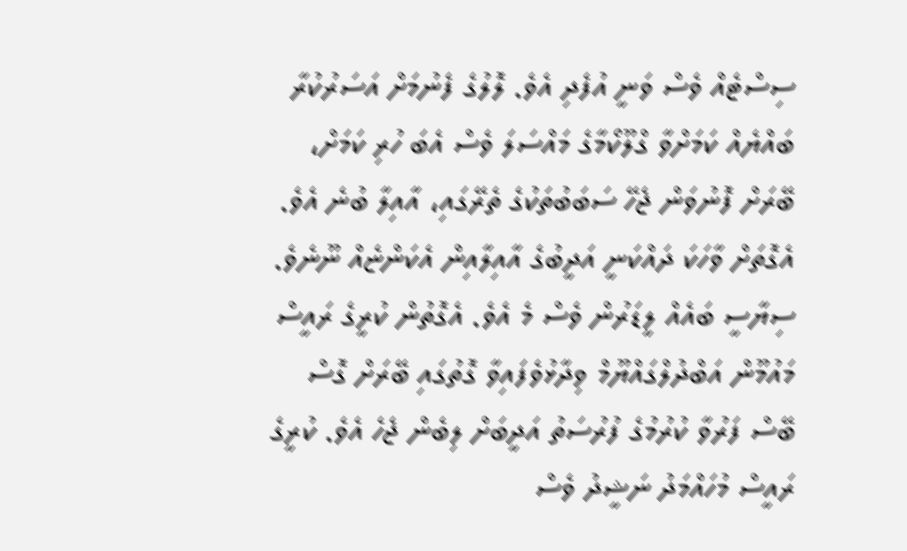ސިސްޓެއް ވެސް ވަނީ އުފެދި އެވެ. ލޮލުގެ ފެނުމަށް އަސަރުކުރާ ބައްޔެއް ކަމަށްވާ ގްލޫކޯމާގެ މައްސަލަ ވެސް އެބަ ހުރި ކަމަށް، ބޭރަށް ފޮނުވަން ޖެހޭ ސަބަބުތަކުގެ ތެރޭގައި، އާއިލާ ބުނެ އެވެ.
އެގޮތަށް ވާހަކަ ދައްކަނީ އަދީބުގެ އާއިލާއިން އެކަންޏެއް ނޫނެވެ. ސިޔާސީ ބައެއް ލީޑަރުން ވެސް މެ އެވެ. އެގޮތުން ކުރީގެ ރައީސް މައުމޫން އަބްދުލްގައްޔޫމް ވިދާޅުވެފައިވާ ގޮތުގައި ބޭރަށް ގޮސް ބޭސް ފަރުވާ ކުރުމުގެ ފުރުސަތު އަދީބަށް ލިބެން ޖެހެ އެވެ. ކުރީގެ ރައީސް މުހައްމަދު ނަޝީދު ވެސް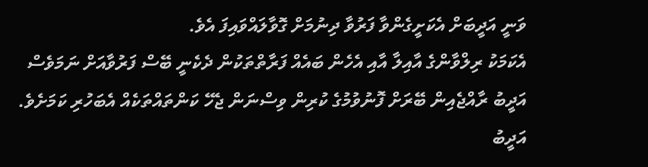ވަނީ އަދީބަށް އެކަށީގެންވާ ފަރުވާ ދިނުމަށް ގޮވާލައްވައިފަ އެވެ.
އެކަމަކު ރިލްވާންގެ އާއިލާ އާއި އެހެން ބައެއް ފަރާތްތަކުން ދެކެނީ ބޭސް ފަރުވާއަށް ނަމަވެސް އަދީބު ރާއްޖެއިން ބޭރަށް ފޮނުވުމުގެ ކުރިން ވިސްނަން ޖެހޭ ކަންތައްތަކެއް އެބަހުރި ކަމަށެވެ.
އަދީބު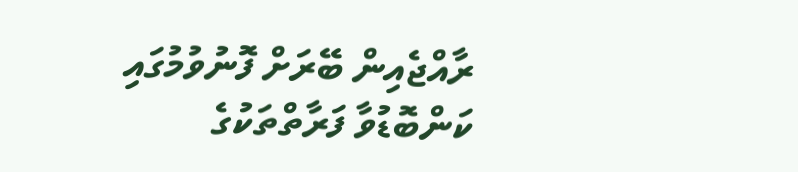ރާއްޖެއިން ބޭރަށް ފޮނުވުމުގައި ކަންބޮޑުވާ ފަރާތްތަކުގެ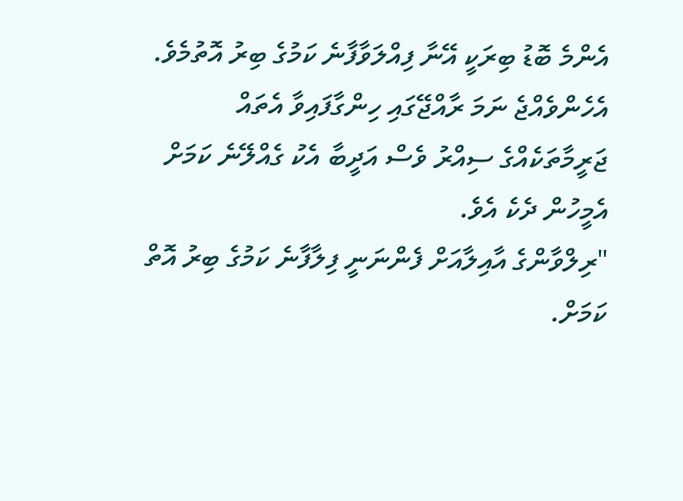އެންމެ ބޮޑު ބިރަކީ އޭނާ ފިއްލަވާފާނެ ކަމުގެ ބިރު އޮތުމެވެ. އެހެންވެއްޖެ ނަމަ ރާއްޖޭގައި ހިންގާފައިވާ އެތައް ޖަރީމާތަކެއްގެ ސިއްރު ވެސް އަދީބާ އެކު ގެއްލޭނެ ކަމަށް އެމީހުން ދެކެ އެވެ.
"ރިލްވާންގެ އާއިލާއަށް ފެންނަނީ ފިލާފާނެ ކަމުގެ ބިރު އޮތް ކަމަށް.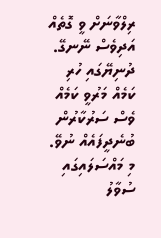ރިލްވާނަށް ވީ ގޮތެއް އަދިވެސް ނޭނގޭ. ދުނިޔޭގައި ހުރި ކަމެއް މަރުވީ ކަމެއް ވެސް ސަރުކާރުން ބުނެދީފައެއް ނުވޭ. މި މައްސަލައިގައި ސުވާލު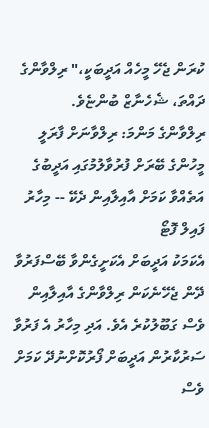ކުރަން ޖެހޭ މީހެއް އަދީބަކީ،" ރިލްވާންގެ ދައްތަ، ޝެހެނާޒް ބުންޏެވެ.
ރިލްވާންގެ މަންމަ: ރިލްވާނަށް ފާރަލީ މީހުންގެ ބޭރަށް ފުރުވާލުމުގައި އަދީބުގެ އަތެއްވާ ކަމަށް އާއިލާއިން ދެކޭ -- މިހާރު ފައިލް ފޮޓޯ
އެކަމަކު އަދީބަށް އެކަށީގެންވާ ބޭސްފަރުވާ ދޭން ޖެހޭނެކަން ރިލްވާންގެ އާއިލާއިން ވެސް ގަބޫލުކުރެ އެވެ. އަދި މިހާރު އެ ފަރުވާ ސަރުކާރުން އަދީބަށް ފޯރުކޮށްނުދޭ ކަމަށް ވެސް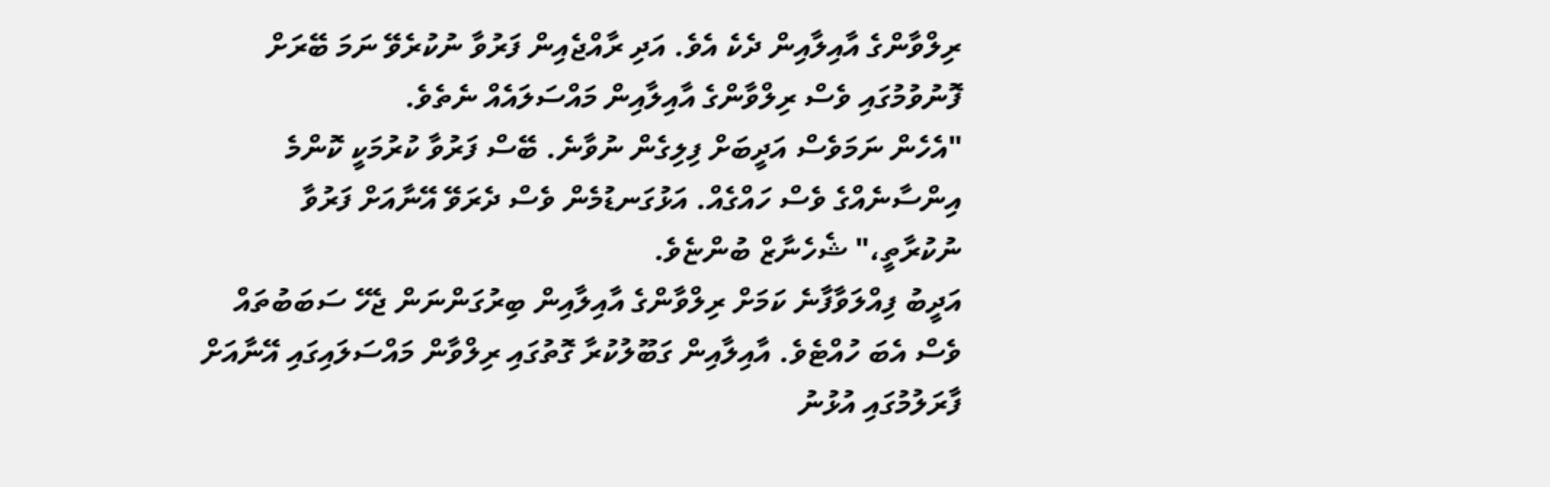ރިލްވާންގެ އާއިލާއިން ދެކެ އެވެ. އަދި ރާއްޖެއިން ފަރުވާ ނުކުރެވޭ ނަމަ ބޭރަށް ފޮނުވުމުގައި ވެސް ރިލްވާންގެ އާއިލާއިން މައްސަލައެއް ނެތެވެ.
"އެހެން ނަމަވެސް އަދީބަށް ފިލިގެން ނުވާނެ. ބޭސް ފަރުވާ ކުރުމަކީ ކޮންމެ އިންސާނެއްގެ ވެސް ހައްގެއް. އަޅުގަނޑުމެން ވެސް ދެރަވޭ އޭނާއަށް ފަރުވާ ނުކުރާތީ،" ޝެހެނާޒް ބުންޏެވެ.
އަދީބު ފިއްލަވާފާނެ ކަމަށް ރިލްވާންގެ އާއިލާއިން ބިރުގަންނަން ޖެހޭ ސަބަބުތައް ވެސް އެބަ ހުއްޓެވެ. އާއިލާއިން ގަބޫލުކުރާ ގޮތުގައި ރިލްވާން މައްސަލައިގައި އޭނާއަށް ފާރަލުމުގައި އުޅުނު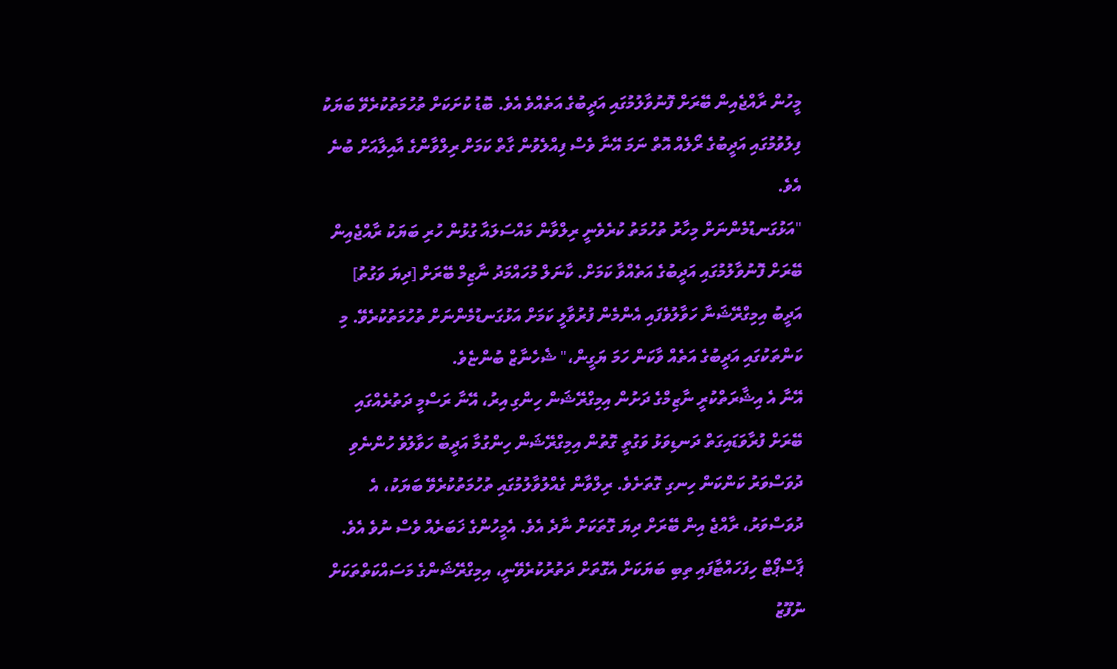މީހުން ރާއްޖެއިން ބޭރަށް ފޮނުވާލުމުގައި އަދީބުގެ އަތެއްވެ އެވެ. ބޮޑު ކުށަކަށް ތުހުމަތުކުރެވޭ ބަޔަކު ފިލުވުމުގައި އަދީބުގެ ރޯލެއް އޮތް ނަމަ އޭނާ ވެސް ފިއްލެވުން ގާތް ކަމަށް ރިލްވާންގެ އާއިލާއަށް ބުނެ އެވެ.
"އަޅުގަނޑުމެންނަށް މިހާރު ތުހުމަތު ކުރެވެނީ ރިލްވާން މައްސަލައާ ގުޅުން ހުރި ބަޔަކު ރާއްޖެއިން ބޭރަށް ފޮނުވާލުމުގައި އަދީބުގެ އަތެއްވާ ކަމަށް. ކާނަލް މުހައްމަދު ނާޒިމް ބޭރަށް [ދިޔަ ވަގުތު] އަދީބު އިމިގްރޭޝަނާ ހަވާލުވެފައި އެންމެން ފުރުވާލީ ކަމަށް އަޅުގަނޑުމެންނަށް ތުހުމަތުކުރެވޭ. މި ކަންތަކުގައި އަދީބުގެ އަތެއް ވާކަން ހަމަ ޔަގީން،" ޝެހެނާޒް ބުންޏެވެ.
އޭނާ އެ އިޝާރަތްކުރީ ނާޒިމްގެ ދަށުން އިމިގްރޭޝަން ހިންގި އިރު، އޭނާ ރަސްމީ ދަތުރެއްގައި ބޭރަށް ފުރާވަޑައިގަތް ދަނޑިވަޅު ވަގުތީ ގޮތުން އިމިގްރޭޝަން ހިންގުމާ އަދީބު ހަވާލުވެ ހުންނެވި ދުވަސްވަރު ކަންކަން ހިނގި ގޮތަށެވެ. ރިލްވާން ގެއްލުވާލުމުގައި ތުހުމަތުކުރެވޭ ބަޔަކު، އެ ދުވަސްވަރު، ރާއްޖެ އިން ބޭރަށް ދިޔަ ގޮތަކަށް ނާދެ އެވެ. އެމީހުންގެ ޚަބަރެއް ވެސް ނުވެ އެވެ. ޕާސްޕޯޓް ހިފަހައްޓާފައި ތިބި ބަޔަކަށް އެގޮތަށް ދަތުރުކުރެވޭނީ، އިމިގްރޭޝަންގެ މަސައްކަތްތަކަށް ނުފޫޒު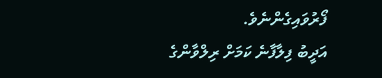ފޯރުވައިގެންނެވެ.
އަދީބު ފިލާފާނެ ކަމަށް ރިލްވާންގެ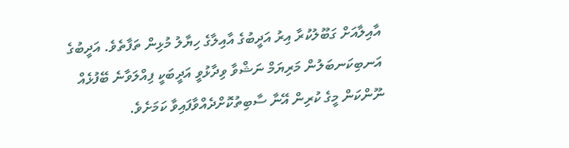އާއިލާއަށް ގަބޫލުކުރާ އިރު އަދީބުގެ އާއިލާގެ ހިޔާލު މުޅިން ތަފާތެވެ. އަދީބުގެ އަނބިކަނބަލުން މަރިޔަމް ނަޝްވާ ވިދާޅުވީ އަދީބަކީ ފިއްލަވާނެ ބޭފުޅެއް ނޫންކަން މީގެ ކުރިން އޭނާ ސާބިތުކޮށްދެއްވާފައިވާ ކަމަށެވެ.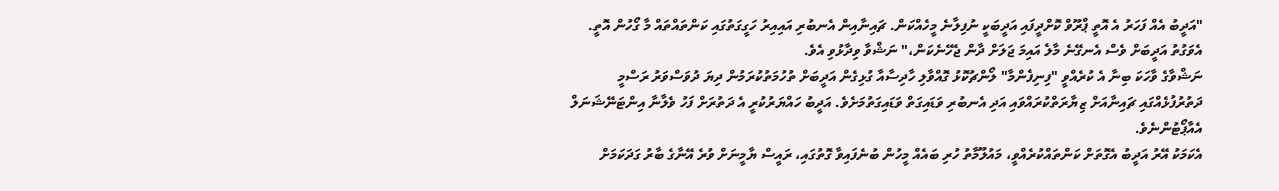"އަދީބު އެއް ފަހަރު އެ އޮތީ ޕްރޫވް ކޮށްދީފައި އަދީބަކީ ނުފިލާނެ މީހެއްކަން. ޗައިނާއިން އެނބުރި އައިއިރު ހަގީގަތުގައި ކަންތައްތައް މާ ގޯހުން އޮތީ. އެވަގުތު އަދީބަށް ވެސް އެނގޭނެ މާލެ އައިމަ ޖަލަށް ދާން ޖެހޭނެކަން،" ނަޝްވާ ވިދާޅުވި އެވެ.
ނަޝްވާގެ ވާހަކަ ބިނާ އެ ކުރެއްވީ "ފިނިފެންމާ" ލޯންޗުކޮޅު ގޮއްވާލި ހާދިސާއާ ގުޅިގެން އަދީބަށް ތުހުމަތުކުރަމުން ދިޔަ ދުވަސްވަރު ރަސްމީ ދަތުރުފުޅެއްގައި ޗައިނާއަށް ޒިޔާރަތްކުރައްވައި އަދި އެނބުރި ވަޑައިގަތް ވަޑައިގަތުމަށެވެ. އަދީބު ހައްޔަރުކުރީ އެ ދަތުރަށް ފަހު ވެލާނާ އިންޓަނޭޝަނަލް އެއާޕޯޓުންނެވެ.
އެކަމަކު އޭރު އަދީބު އެގޮތަށް ކަންތައްކުރެއްވީ، މައުލޫމާތު ހުރި ބައެއް މީހުން ބުނެފައިވާ ގޮތުގައި، ރައީސް ޔާމީނަށް ވުރެ އޭނާގެ ބާރު ގަދަކަމަށް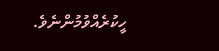ހީކުރެއްވުމުންނެވެ.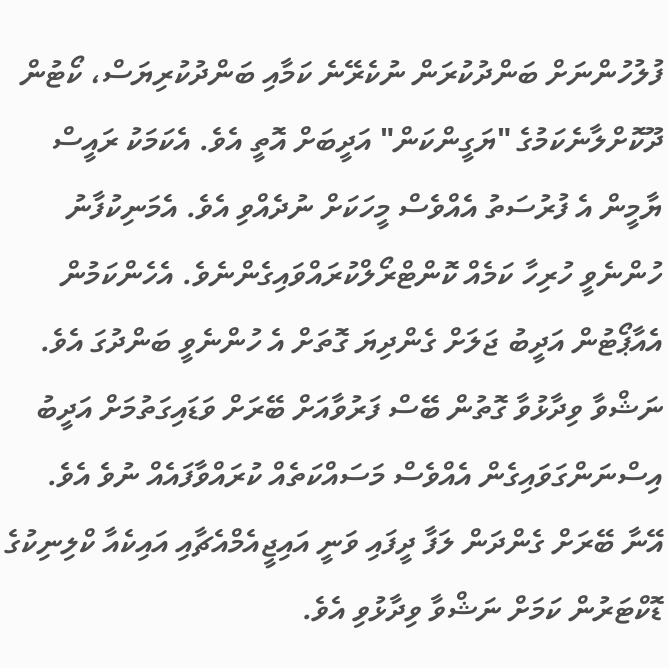ފުލުހުންނަށް ބަންދުކުރަން ނުކެރޭނެ ކަމާއި ބަންދުކުރިޔަސް، ކޯޓުން ދޫކޮށްލާނެކަމުގެ "ޔަގީންކަން" އަދީބަށް އޮތީ އެވެ. އެކަމަކު ރައީސް ޔާމީން އެ ފުރުސަތު އެއްވެސް މީހަކަށް ނުދެއްވި އެވެ. އެމަނިކުފާނު ހުންނެވީ ހުރިހާ ކަމެއް ކޮންޓްރޯލްކުރައްވައިގެންނެވެ. އެހެންކަމުން އެއާޕޯޓުން އަދީބު ޖަލަށް ގެންދިޔަ ގޮތަށް އެ ހުންނެވީ ބަންދުގަ އެވެ.
ނަޝްވާ ވިދާޅުވާ ގޮތުން ބޭސް ފަރުވާއަށް ބޭރަށް ވަޑައިގަތުމަށް އަދީބު އިސްނަންގަވައިގެން އެއްވެސް މަސައްކަތެއް ކުރައްވާފައެއް ނުވެ އެވެ. އޭނާ ބޭރަށް ގެންދަން ލަފާ ދީފައި ވަނީ އައިޖީއެމްއެޗާއި އައިކެއާ ކްލިނިކުގެ ޑޮކްޓަރުން ކަމަށް ނަޝްވާ ވިދާޅުވި އެވެ.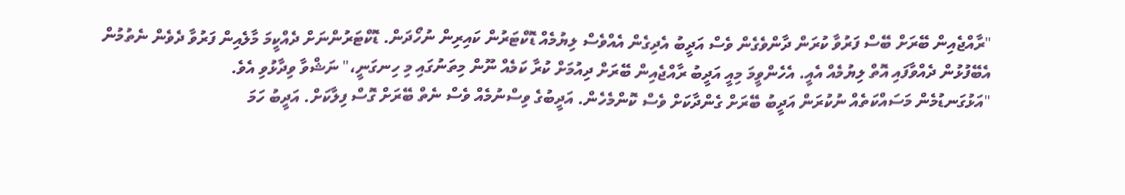"ރާއްޖެއިން ބޭރަށް ބޭސް ފަރުވާ ކުރަން ދާންވެގެން ވެސް އަދީބު އެދިގެން އެއްވެސް ލިޔުމެއް ޑޮކްޓަރުން ކައިރިން ނުހޯދަން. ޑޮކްޓަރުންނަށް ދެއްކީމަ މާލެއިން ފަރުވާ ދެވެން ނެތުމުން އެބޭފުޅުން ދެއްވާފައި އޮތް ލިޔުމެއް އެއީ. އެހެންވީމަ މިއީ އަދީބު ރާއްޖެއިން ބޭރަށް ދިއުމަށް ކުރާ ކަމެއް ނޫން މިތަނުގައި މި ހިނގަނީ،" ނަޝްވާ ވިދާޅުވި އެވެ.
"އަޅުގަނޑުމެން މަސައްކަތެއް ނުކުރަން އަދީބު ބޭރަށް ގެންދާކަށް ވެސް ކޮންމެހެން. އަދީބުގެ ވިސްނުމެއް ވެސް ނެތް ބޭރަށް ގޮސް ފިލާކަށް. އަދީބު ހަމަ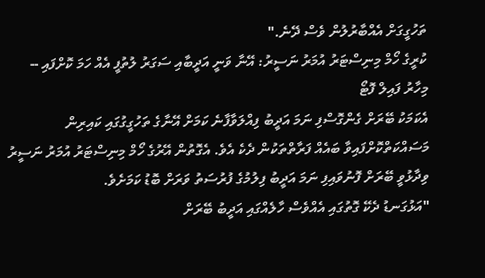ތަހުގީގަށް އެއްބާރުލުން ވެސް ދޭނެ."
ކުރީގެ ހޯމް މިނިސްޓަރު އުމަރު ނަސީރު: އޭނާ ވަނީ އަދީބާއި ސަގަރު ލުތުފީ އެއް ހަމަ ކޮށްފައި -- މިހާރު ފައިލް ފޮޓޯ
އެކަމަކު ބޭރަށް ގެންގޮސްފި ނަމަ އަދީބު ފިއްލަވާފާނެ ކަމަށް އޭނާގެ ތަހުގީގުގައި ކައިރިން މަސައްކަތްކޮށްފައިވާ ބައެއް ފަރާތްތަކުން ދެކެ އެވެ. އެގޮތުން އޭރުގެ ހޯމް މިނިސްޓަރު އުމަރު ނަސީރު ވިދާޅުވީ ބޭރަށް ފޮނުވައިފި ނަމަ އަދީބު ފިލުމުގެ ފުރުސަތު ވަރަށް ބޮޑު ކަމަށެވެ.
"އަޅުގަނޑު ދެކޭ ގޮތުގައި އެއްވެސް ހާލެއްގައި އަދީބު ބޭރަށް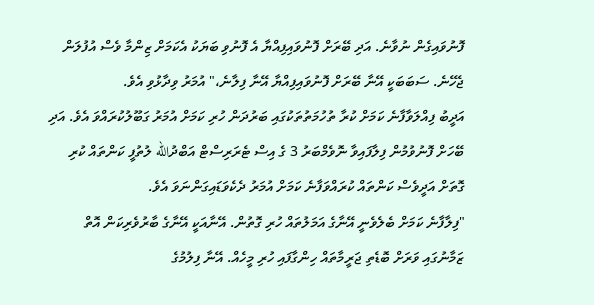ފޮނުވައިގެން ނުވާނެ. އަދި ބޭރަށް ފޮނުވައިފިއްޔާ އެ ފޮނުވި ބަޔަކު އެކަމަށް ޒިންމާ ވެސް އުފުލަން ޖެހޭނެ. ސަބަބަކީ އޭނާ ބޭރަށް ފޮނުވައިފިއްޔާ އޭނާ ފިލާނެ،" އުމަރު ވިދާޅުވި އެވެ.
އަދީބު ފިއްލަވާފާނެ ކަމަށް ކުރާ ތުހުމަތުތަކުގައި ބަރުދަން ހުރި ކަމަށް އުމަރު ގަބޫލުކުރައްވަ އެވެ. އަދި ބޭހަށް ފޮނުވުމުން ފިލާފައިވާ ނޮވެމްބަރު 3 ގެ އިސް ޓެރަރިސްޓް އަބްދުالله ލުތުފީ ކަންތައް ކުރި ގޮތަށް އަދީވެސް ކަންތައް ކުރައްވަފާނެ ކަމަށް އުމަރު ދެކެވަޑައިގަންނަވަ އެވެ.
"ފިލާފާނެ ކަމަށް ބެލެވެނީ އޭނާގެ އަމަލުތައް ހުރި ގޮތުން. އޭނާއަކީ އޭނާގެ ބާރުވެރިކަން އޮތް ޒަމާނުގައި ވަރަށް ބޮޑެތި ޖަރީމާތައް ހިންގާފައި ހުރި މީހެއް. އޭނާ ފިލުމުގެ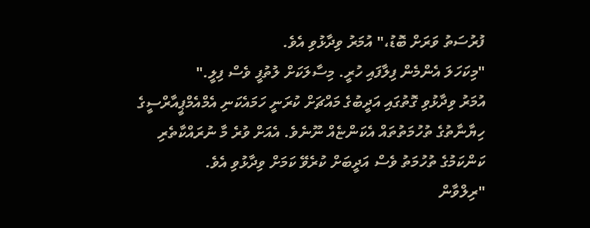ފުރުސަތު ވަރަށް ބޮޑު،" އުމަރު ވިދާޅުވި އެވެ.
"މިކަހަލަ އެންމެން ފިލާފައި ހުރީ. މިސާލަކަށް ލުތުފީ ވެސް ފިލީ."
އުމަރު ވިދާޅުވި ގޮތުގައި އަދީބުގެ މައްޗަށް ކުރަނީ ހަމައެކަނި އެމްއެމްޕީއާރްސީގެ ހިޔާނާތުގެ ތުހުމަތުތައް އެކަންޏެއް ނޫނެވެ. އެއަށް ވުރެ މާ ނުރައްކާތެރި ކަންކަމުގެ ތުހުމަތު ވެސް އަދީބަށް ކުރެވޭ ކަމަށް ވިދާޅުވި އެވެ.
"ރިލްވާން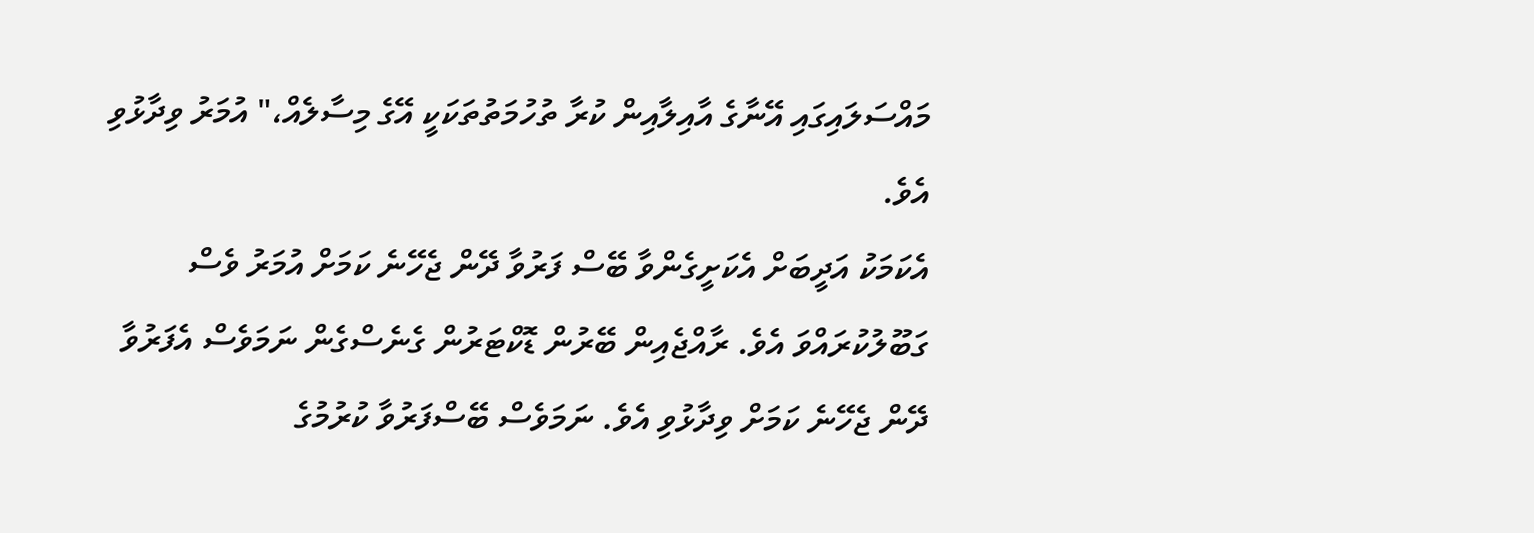މައްސަލައިގައި އޭނާގެ އާއިލާއިން ކުރާ ތުހުމަތުތަކަކީ އޭގެ މިސާލެއް،" އުމަރު ވިދާޅުވި އެވެ.
އެކަމަކު އަދީބަށް އެކަށީގެންވާ ބޭސް ފަރުވާ ދޭން ޖެހޭނެ ކަމަށް އުމަރު ވެސް ގަބޫލުކުރައްވަ އެވެ. ރާއްޖެއިން ބޭރުން ޑޮކްޓަރުން ގެނެސްގެން ނަމަވެސް އެފަރުވާ ދޭން ޖެހޭނެ ކަމަށް ވިދާޅުވި އެވެ. ނަމަވެސް ބޭސްފަރުވާ ކުރުމުގެ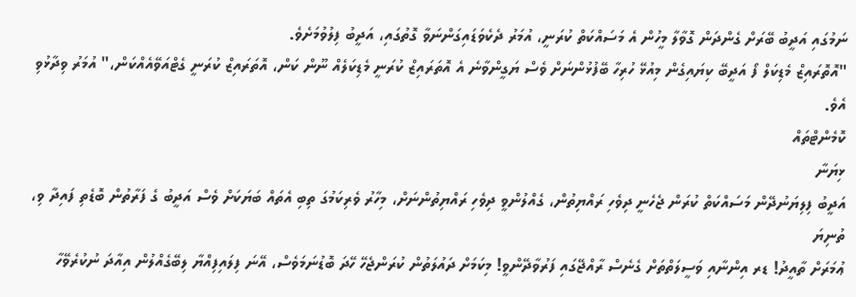ނަމުގައި އަދީބު ބޭރަށް ގެންދަން ގޮވާލާ މީހުން އެ މަސައްކަތް ކުރަނީ، އުމަރު ދެކެވަޑައިގަންނަވާ ގޮތުގައި، އަދީބު ފިލުވުމަށެވެ.
"އޮތޮރައިޒް މެޑިކަލް ފޯ އަދީބޭ ކިޔައިގެން މިއުޅޭ ހުރިހާ ބޭފުޅުންނަށް ވެސް ޔަގީންވާނެ އެ އޮތަރައިޒް ކުރަނީ މެޑިކަލެއް ނޫން ކަން، އޮތަރައިޒް ކުރަނީ ގެޓްއަވޭއެއްކަން،" އުމަރު ވިދާޅުވި އެވެ.
ކޮމެންޓްތައް
ޅިޔަނާ
އަދީބު ފިލިޔަނުދޭން މަސައްކަތް ކުރަން ޖެހެނީ ދިވެހި ރައްޔިތުން، ގެއްލުންވީ ދިވެހި ރައްޔިތުންނަށް، މިހާރު ވެރިކަމުގަ ތިބި އެތައް ބަޔަކަށް ވެސް އަދީބު ގެ ފަރާތުން ބޮޑެތި ފައިދާ ވި،
ތުނިޔަ
ޢުމަރަށް ތާއީދު! ޑރ އިންނާއި ވަސީލަތްތަށް ގެނެސް ރާއްޖޭގައި ފަރުވާދޭންވީ! މިކަމަށް ދައުލަތުން ކުރަންޖެހޭ ހޭދަ ބޮޑުނަމަވެސް، އޭނަ ފިލައިފިއްޔާ ލިބޭގެއްލުން އިއާދަ ނުކުރެވޭހާ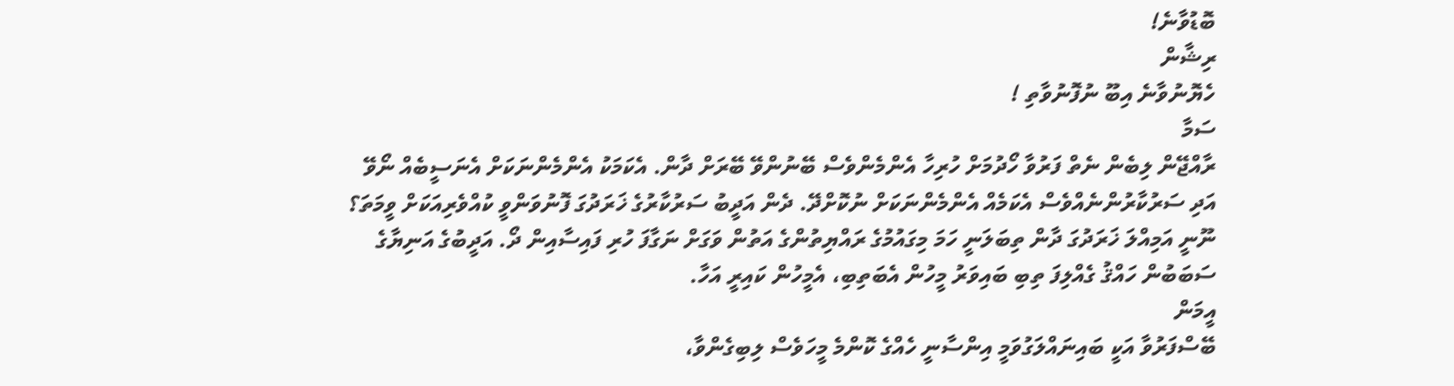ބޮޑުވާނެ!
ރިޝާން
ހެޔޮނުވާނެ އިބޫ ނުފޮނުވާތި !
ސަމާ
ރާއްޖޭން ލިބެން ނެތް ފަރުވާ ހޯދުމަށް ހުރިހާ އެންމެންވެސް ބޭނުންވޭ ބޭރަށް ދާން. އެކަމަކު އެންމެންނަކަށް އެނަސީބެއް ނޯވޭ އަދި ސަރުކާރުންނެއްވެސް އެކަމެއް އެންމެންނަކަށް ނުކޮށްދޭ. ދެން އަދީބު ސަރުކާރުގެ ޚަރަދުގަ ފޮނުވަންވީ ކުއްވެރިއަކަށް ވީމަތަ؟ ނޫނީ އަމިއްލަ ޚަރަދުގަ ދާން ތިބަލަނީ ހަމަ މިގައުމުގެ ރައްޔިތުންގެ އަތުން ވަގަށް ނަގާފަ ހުރި ފައިސާއިން ދޯ. އަދީބުގެ އަނިޔާގެ ސަބަބުން ހައްޤު ގެއްލިފަ ތިބި ބައިވަރު މީހުން އެބަތިބި، އެމީހުން ކައިރީ އަހާ.
އީމަން
ބޭސްފަރުވާ އަކީ ބައިނައްލަގުވަމީ އިންސާނީ ހެއްގެ ކޮންމެ މީހަވެސް ލިބިގެންވާ،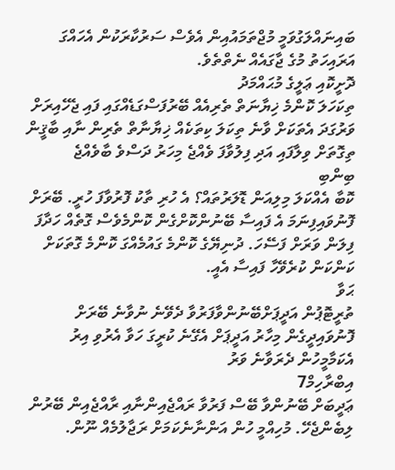ބައިނައްލަގުވަމީ މުޖްތަމައުއިން އެވެސް ސަރުކާރަކުން އެހައްގަ އަރައިހަތު މުގެ ޖާގައެއް ނެތްތެވެ.
ދޮށީކޮއި ޢަލީގެ މުޙައްމަދު
ތިކަހަލަ ކޮންމެ ޚިޔާނަތް ތެރިއެއް ބޭރުފަސްގަޑެއްގައި ފައި ޖެހޭއިރަށް ވަރުގަދަ އެތަކަށް ވާނެ ތިކަލަ ކިތަކެއް ޚިޔާނާތް ތެރިން ނާއި ބާޤީން ތިގޮތަށް ވިލާފައި އަދި ފިލުވާފަ ވެއްޖެ މިހަރު ދަސްވެ ބާވެއްޖެ
ބިންބި
ކޮބާ އެއްކަލަ މިލިއަން ޑޮލަރުތައް؟ އެ ހުރި ތާކު ފޮރުވާފަ ހުރީ. ބޭރަށް ފޮނުވައިފިނަމަ އެ ފައިސާ ބޭނުންކޮށްގެން ކޮންމެވެސް ގޮތެއް ހަދާފަ ފިލަން ވަރަށް ފަސޭހަ. ދުނިޔޭގެ ކޮންމެ ގައުމެއްގަ ކޮންމެ ގޮތަކަށް ކަންކަން ކުރެވޭހާ ފައިސާ އެއީ.
ޙަވާ
ތުރީޓޮޕުން އަދީޕަށްބޭނުންވާފަރުވާ ދެވޭނެ ނުވާނެ ބޭރަށް ފޮނުވައިދީގެން މިހާރު އަދީޕަށް އެގޭނެ ކުރީގަ ހަވާ އެރުވި އިރު އެކަމާމީހުން ދެރަވާނެ ވަރު
އިބްރާހިމް7
ޢަދީބަށް ބޭނުންވާ ބޭސް ފަރުވާ ރައްޖެއިންނާއި ރާއްޖެއިން ބޭރުން ލިބެންޖެހޭ. މުހިއްމީ ހުން އަންނާނެކަމަށް ރަޖާލުމެއް ނޫން.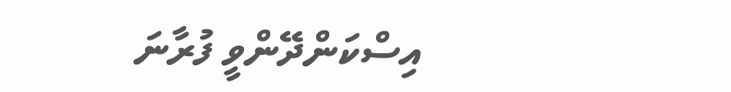އިސްކަންދޭންވީ ފުރާނަ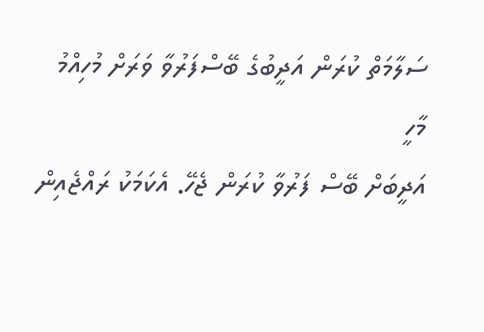ސަލާމަތް ކުރަން އަދީބުގެ ބޭސްފަރުވާ ވަރަށް މުހިއްމު
މާހީ
އަދީބަށް ބޭސް ފަރުވާ ކުރަން ޖެހޭ. އެކަމަކު ރައްޖެއިން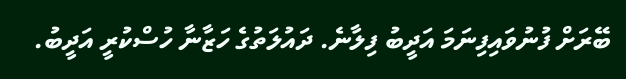ބޭރަށް ފުނުވައިފިނަމަ އަދީބު ފިލާނެ. ދައުލަތުގެ ހަޒާނާ ހުސްކުރީ އަދީބު.